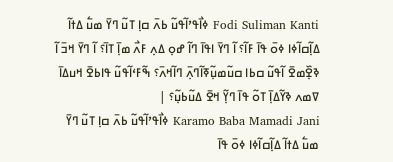Fodi Suliman Kanti ߦߊ߯ߟߴߊ߬ߟߎ߬ ߕߍ߫ ߛߊ߲ ߠߎ߬ ߣߌ߫ ߘߎ߱ ߡߙߊ߬ ߡߊ߲߬ߛߊ߬ߦߊ ߦߋ߫ ߟߊ߫ ߓߊ߬؟ ߊ߬ ߣߌ߫ ߊߟߊ߫ ߣߊ߬ ߝߋ߲ ߡߍ߲ ߓߍ߯ ߘߊ߲߫ ߠߊ߫؟ ߊ߬ ߣߌ߫ ߞߏ߫ ߊ߬ ߢߐ߲߰ߘߐ߫ ߊ߬ߟߎ߬ ߛߕߊ ߛߎ߬ߘߎ߲߬ߧߊ߬ߣߍ߲߫ ߣߊ߬ߞߍ߫؟ ߒ߬ߓߵߊ߬ߟߎ߬ ߟߊߕߐ߫ ߞߎߡߊ߫ ߜߘߍ ߢߌ߬ߡߊ߲߫ ߠߋ߬ ߟߊ߫ ߣߌ߲߬ ߞߐ߫ ߡߎ߬ߕߎ߲߬؟ |
Karamo Baba Mamadi Jani ߦߊ߯ߟߴߊ߬ߟߎ߬ ߕߍ߫ ߛߊ߲ ߠߎ߬ ߣߌ߫ ߘߎ߱ ߡߙߊ߬ ߡߊ߲߬ߛߊ߬ߦߊ ߦߋ߫ ߟߊ߫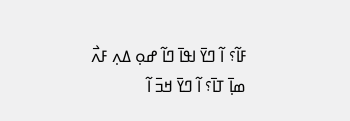ߓߊ߬؟ ߊ߬ ߣߌ߫ ߊߟߊ߫ ߣߊ߬ ߝߋ߲ ߡߍ߲ ߓߍ߯ ߘߊ߲߫ ߠߊ߫؟ ߊ߬ ߣߌ߫ ߞߏ߫ ߊ߬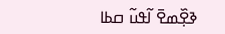ߢߐ߲߰ߘߐ߫ ߊ߬ߟߎ߬ ߛߕߊ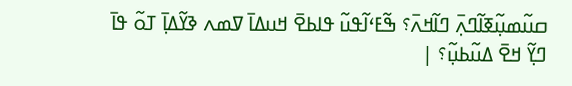ߛߎ߬ߘߎ߲߬ߧߊ߬ߣߍ߲߫ ߣߊ߬ߞߍ߫؟ ߒ߬ߓߵߊ߬ߟߎ߬ ߟߊߕߐ߫ ߞߎߡߊ߫ ߜߘߍ ߢߌ߬ߡߊ߲߫ ߠߋ߬ ߟߊ߫ ߣߌ߲߬ ߞߐ߫ ߡߎ߬ߕߎ߲߬؟ |